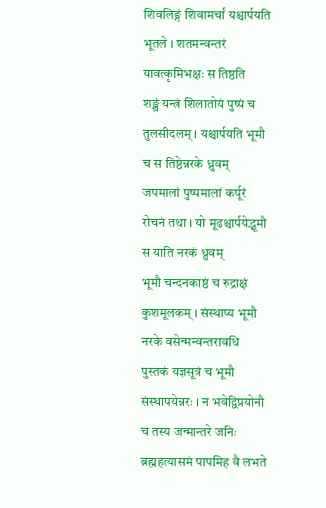शिवलिङ्गं शिवामर्चां यश्चार्पयति भूतले । शतमन्वन्तरं यावत्कृमिभक्षः स तिष्ठति
शङ्खं यन्त्रं शिलातोयं पुष्पं च तुलसीदलम् । यश्चार्पयति भूमौ च स तिष्ठेन्नरके ध्रुवम्
जपमालां पुष्पमालां कर्पूरं रोचनं तथा । यो मूढश्चार्पयेद्भूमौ स याति नरकं ध्रुवम्
भूमौ चन्दनकाष्ठं च रुद्राक्षं कुशमूलकम् । संस्थाप्य भूमौ नरके वसेन्मन्वन्तरावधि
पुस्तकं यज्ञसूत्रं च भूमौ संस्थापयेन्नरः । न भवेद्विप्रयोनौ च तस्य जन्मान्तरे जनिः
ब्रह्महत्यासमं पापमिह वै लभते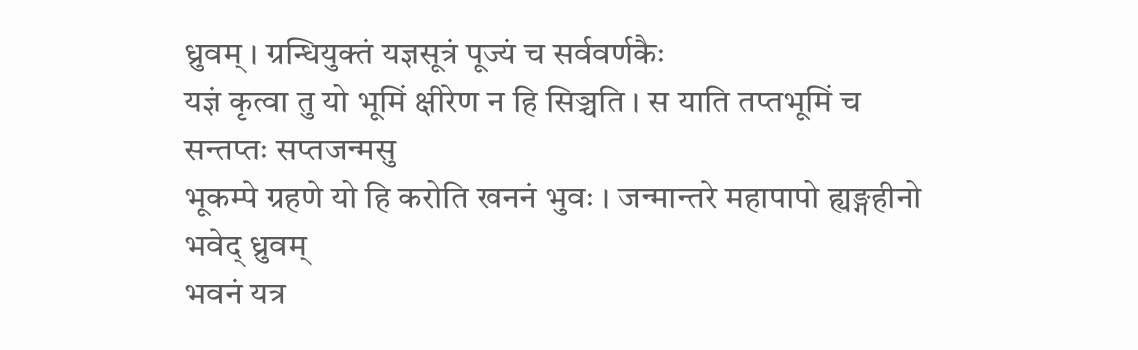ध्रुवम् । ग्रन्धियुक्तं यज्ञसूत्रं पूज्यं च सर्ववर्णकैः
यज्ञं कृत्वा तु यो भूमिं क्षीरेण न हि सिञ्चति । स याति तप्तभूमिं च सन्तप्तः सप्तजन्मसु
भूकम्पे ग्रहणे यो हि करोति खननं भुवः । जन्मान्तरे महापापो ह्यङ्गहीनो भवेद् ध्रुवम्
भवनं यत्र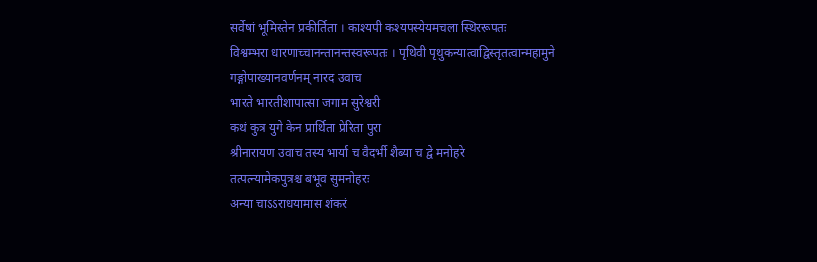सर्वेषां भूमिस्तेन प्रकीर्तिता । काश्यपी कश्यपस्येयमचला स्थिररूपतः
विश्वम्भरा धारणाच्चानन्तानन्तस्वरूपतः । पृथिवी पृथुकन्यात्वाद्विस्तृतत्वान्महामुने
गङ्गोपाख्यानवर्णनम् नारद उवाच
भारते भारतीशापात्सा जगाम सुरेश्वरी
कथं कुत्र युगे केन प्रार्थिता प्रेरिता पुरा
श्रीनारायण उवाच तस्य भार्या च वैदर्भी शैब्या च द्वे मनोहरे
तत्पत्न्यामेकपुत्रश्च बभूव सुमनोहरः
अन्या चाऽऽराधयामास शंकरं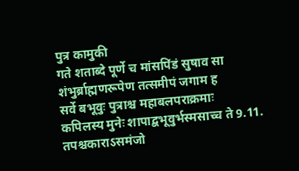पुत्र कामुकी
गते शताब्दे पूर्णे च मांसपिंडं सुषाव सा
शंभुर्ब्राह्मणरूपेण तत्समीपं जगाम ह
सर्वे बभूवुः पुत्राश्च महाबलपराक्रमाः
कपिलस्य मुनेः शापाद्बभूवुर्भस्मसाच्च ते 9.11.
तपश्चकाराऽसमंजो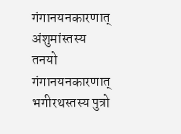गंगानयनकारणात्
अंशुमांस्तस्य तनयो गंगानयनकारणात्
भगीरथस्तस्य पुत्रो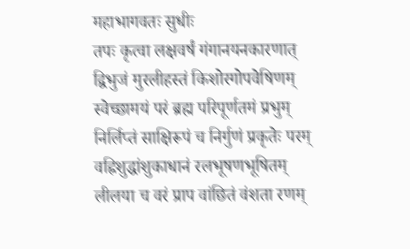महाभागवतः सुधीः
तपः कृत्वा लक्षवर्षं गंगानयनकारणात्
द्विभुजं मुरलीहस्तं किशोरगोपवेषिणम्
स्वेच्छामयं परं ब्रह्म परिपूर्णतमं प्रभुम्
निर्लिप्तं साक्षिरूपं च निर्गुणं प्रकृतेः परम्
वह्निशुद्धांशुकाधानं रलभूषणभूषितम्
लीलया च वरं प्राप वांछितं वंशता रणम्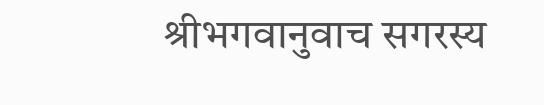श्रीभगवानुवाच सगरस्य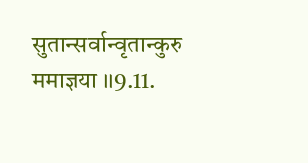सुतान्सर्वान्वृतान्कुरु ममाज्ञया ।।9.11.